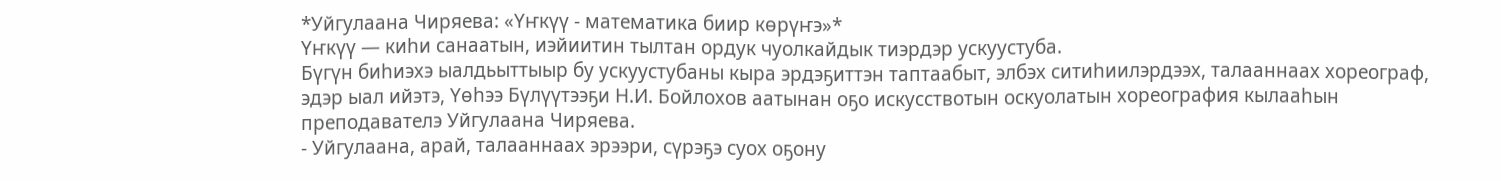*Уйгулаана Чиряева: «Үҥкүү - математика биир көрүҥэ»*
Үҥкүү — киһи санаатын, иэйиитин тылтан ордук чуолкайдык тиэрдэр ускуустуба.
Бүгүн биһиэхэ ыалдьыттыыр бу ускуустубаны кыра эрдэҕиттэн таптаабыт, элбэх ситиһиилэрдээх, талааннаах хореограф, эдэр ыал ийэтэ, Үөһээ Бүлүүтээҕи Н.И. Бойлохов аатынан оҕо искусствотын оскуолатын хореография кылааһын преподавателэ Уйгулаана Чиряева.
- Уйгулаана, арай, талааннаах эрээри, сүрэҕэ суох оҕону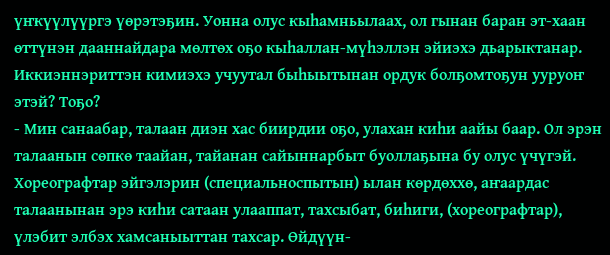үҥкүүлүүргэ үөрэтэҕин. Уонна олус кыһамньылаах, ол гынан баран эт-хаан өттүнэн дааннайдара мөлтөх оҕо кыһаллан-мүһэллэн эйиэхэ дьарыктанар. Иккиэннэриттэн кимиэхэ учуутал быһыытынан ордук болҕомтоҕун ууруоҥ этэй? Тоҕо?
- Мин санаабар, талаан диэн хас биирдии оҕо, улахан киһи аайы баар. Ол эрэн талаанын сөпкө таайан, тайанан сайыннарбыт буоллаҕына бу олус үчүгэй. Хореографтар эйгэлэрин (специальноспытын) ылан көрдөххө, аҥаардас талаанынан эрэ киһи сатаан улааппат, тахсыбат, биһиги, (хореографтар), үлэбит элбэх хамсаныыттан тахсар. Өйдүүн-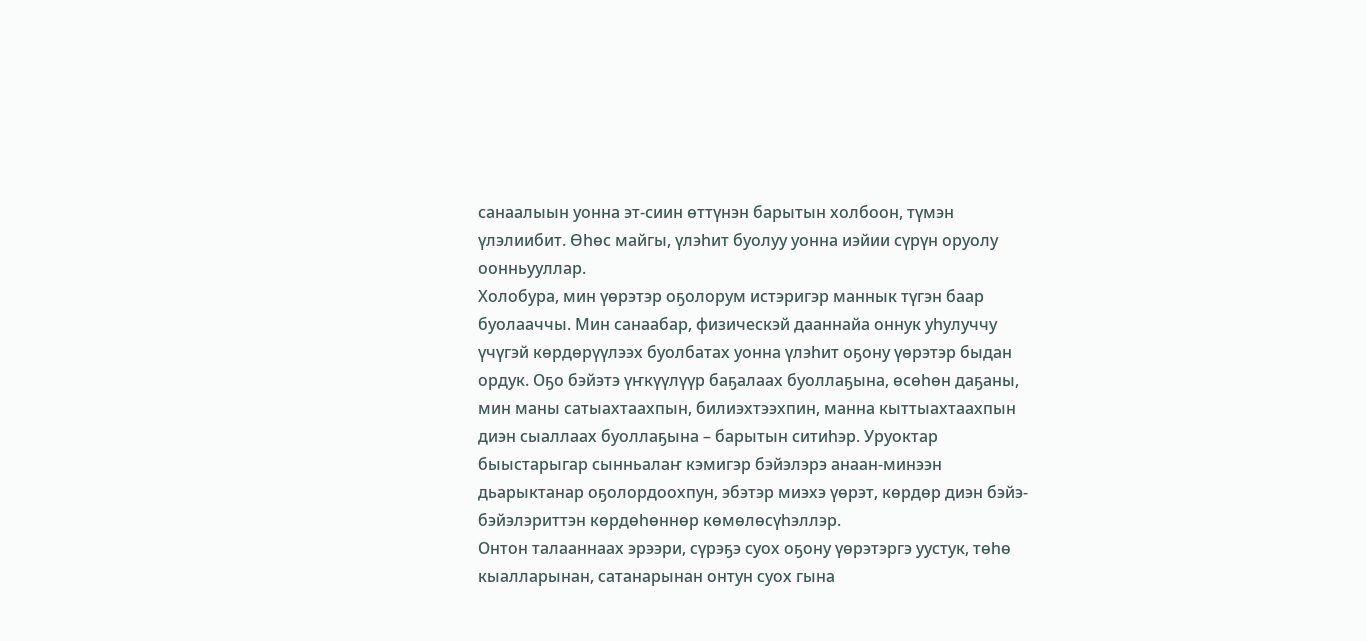санаалыын уонна эт-сиин өттүнэн барытын холбоон, түмэн үлэлиибит. Өһөс майгы, үлэһит буолуу уонна иэйии сүрүн оруолу оонньууллар.
Холобура, мин үөрэтэр оҕолорум истэригэр маннык түгэн баар буолааччы. Мин санаабар, физическэй дааннайа оннук уһулуччу үчүгэй көрдөрүүлээх буолбатах уонна үлэһит оҕону үөрэтэр быдан ордук. Оҕо бэйэтэ үҥкүүлүүр баҕалаах буоллаҕына, өсөһөн даҕаны, мин маны сатыахтаахпын, билиэхтээхпин, манна кыттыахтаахпын диэн сыаллаах буоллаҕына – барытын ситиһэр. Уруоктар быыстарыгар сынньалаҥ кэмигэр бэйэлэрэ анаан-минээн дьарыктанар оҕолордоохпун, эбэтэр миэхэ үөрэт, көрдөр диэн бэйэ-бэйэлэриттэн көрдөһөннөр көмөлөсүһэллэр.
Онтон талааннаах эрээри, сүрэҕэ суох оҕону үөрэтэргэ уустук, төһө кыалларынан, сатанарынан онтун суох гына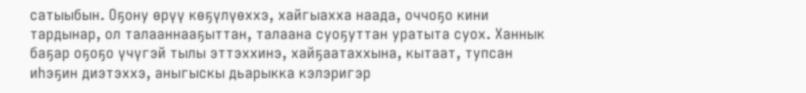сатыыбын. Оҕону өрүү көҕүлүөххэ, хайгыахха наада, оччоҕо кини тардынар, ол талааннааҕыттан, талаана суоҕуттан уратыта суох. Ханнык баҕар оҕоҕо үчүгэй тылы эттэххинэ, хайҕаатаххына, кытаат, тупсан иһэҕин диэтэххэ, аныгыскы дьарыкка кэлэригэр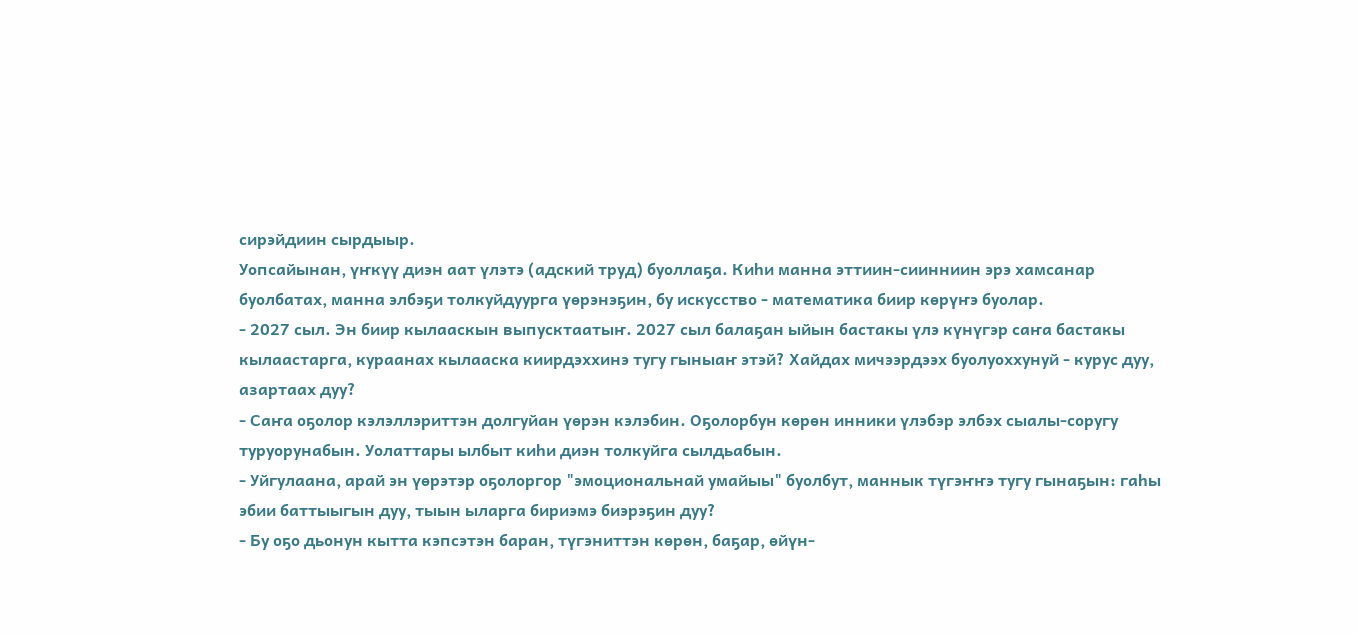сирэйдиин сырдыыр.
Уопсайынан, үҥкүү диэн аат үлэтэ (адский труд) буоллаҕа. Киһи манна эттиин-сиинниин эрэ хамсанар буолбатах, манна элбэҕи толкуйдуурга үөрэнэҕин, бу искусство - математика биир көрүҥэ буолар.
- 2027 сыл. Эн биир кылааскын выпусктаатыҥ. 2027 сыл балаҕан ыйын бастакы үлэ күнүгэр саҥа бастакы кылаастарга, кураанах кылааска киирдэххинэ тугу гыныаҥ этэй? Хайдах мичээрдээх буолуоххунуй - курус дуу, азартаах дуу?
- Саҥа оҕолор кэлэллэриттэн долгуйан үөрэн кэлэбин. Оҕолорбун көрөн инники үлэбэр элбэх сыалы-соругу туруорунабын. Уолаттары ылбыт киһи диэн толкуйга сылдьабын.
- Уйгулаана, арай эн үөрэтэр оҕолоргор "эмоциональнай умайыы" буолбут, маннык түгэҥҥэ тугу гынаҕын: гаһы эбии баттыыгын дуу, тыын ыларга бириэмэ биэрэҕин дуу?
- Бу оҕо дьонун кытта кэпсэтэн баран, түгэниттэн көрөн, баҕар, өйүн-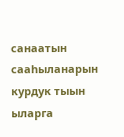санаатын сааһыланарын курдук тыын ыларга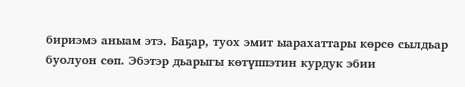бириэмэ аныам этэ. Баҕар, туох эмит ыарахаттары көрсө сылдьар буолуон сөп. Эбэтэр дьарыгы көтүппэтин курдук эбии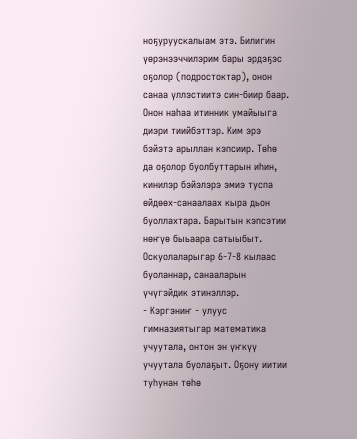ноҕуруускалыам этэ. Билигин үөрэнээччилэрим бары эрдэҕэс оҕолор (подростоктар), онон санаа үллэстиитэ син-биир баар. Онон наһаа итинник умайыыга диэри тиийбэттэр. Ким эрэ бэйэтэ арыллан кэпсиир. Төһө да оҕолор буолбуттарын иһин, кинилэр бэйэлэрэ эмиэ туспа өйдөөх-санаалаах кыра дьон буоллахтара. Барытын кэпсэтии нөҥүө быьаара сатыыбыт. Оскуолаларыгар 6-7-8 кылаас буоланнар, санааларын үчүгэйдик этинэллэр.
- Кэргэниҥ - улуус гимназиятыгар математика учуутала, онтон эн үҥкүү учуутала буолаҕыт. Оҕону иитии туһунан төһө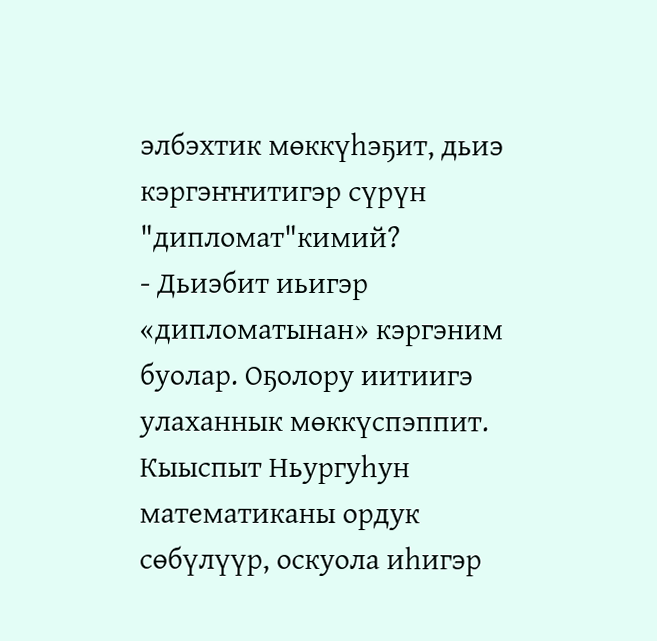элбэхтик мөккүһэҕит, дьиэ кэргэҥҥитигэр сүрүн "дипломат"кимий?
- Дьиэбит иьигэр «дипломатынан» кэргэним буолар. Оҕолору иитиигэ улаханнык мөккүспэппит. Кыыспыт Ньургуһун математиканы ордук сөбүлүүр, оскуола иһигэр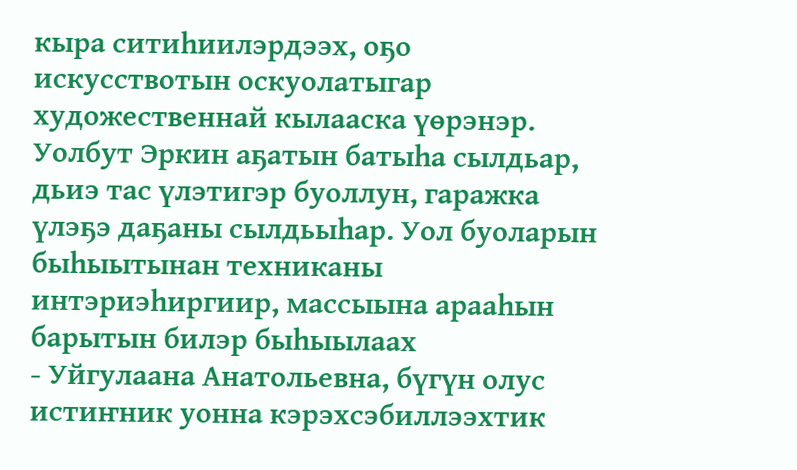кыра ситиһиилэрдээх, оҕо искусствотын оскуолатыгар художественнай кылааска үөрэнэр. Уолбут Эркин аҕатын батыһа сылдьар, дьиэ тас үлэтигэр буоллун, гаражка үлэҕэ даҕаны сылдьыһар. Уол буоларын быһыытынан техниканы интэриэһиргиир, массыына арааһын барытын билэр быһыылаах
- Уйгулаана Анатольевна, бүгүн олус истиҥник уонна кэрэхсэбиллээхтик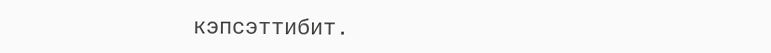кэпсэттибит.